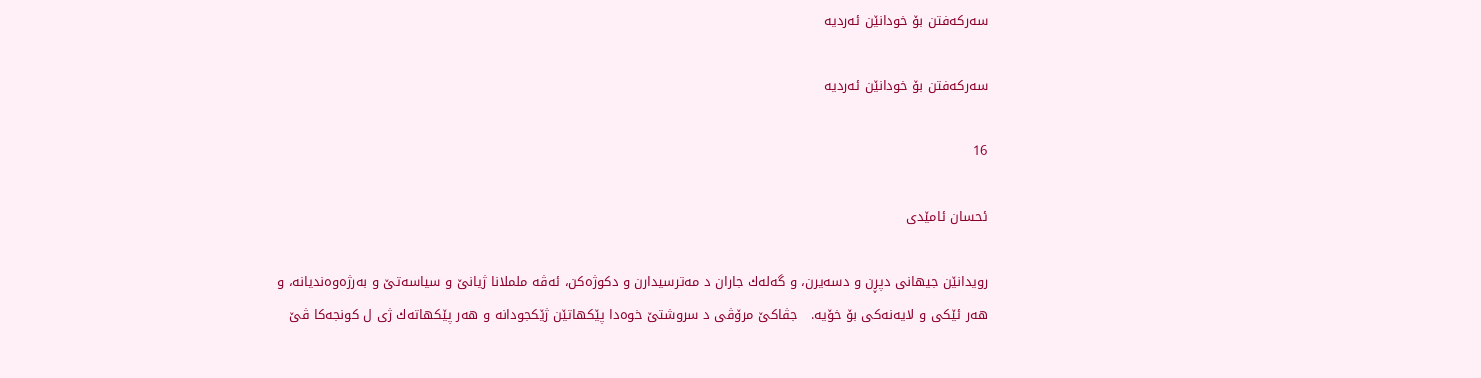سه‌ركه‌فتن بۆ خودانێن ئه‌ردیه‌

سه‌ركه‌فتن بۆ خودانێن ئه‌ردیه‌

16

ئحسان ئامێدی

رویدانێن جیهانی دپڕن و دسه‌یرن، و گه‌له‌ك جاران د مه‌ترسیدارن و دكوژه‌كن، ئه‌ڤه‌ ململانا ژیانێ و سیاسه‌تێ و به‌رژه‌وه‌ندیانه‌، و هه‌ر ئێكی و لایه‌نه‌كی بۆ خۆیه‌.   جڤاكێ مرۆڤی د سروشتێ خوه‌دا پێكهاتێن ژێكجودانه‌ و هه‌ر پێكهاته‌ك ژی ل كونجه‌كا ڤێ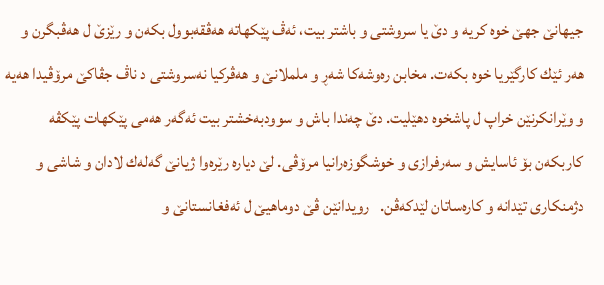جیهانێ جهێ خوه‌ كریه‌ و دێ یا سروشتی و باشتر بیت، ئه‌ڤ پێكهاته‌ هه‌ڤقه‌بوول بكه‌ن و رێزێ ل هه‌ڤبگرن و هه‌ر ئێك كارگێریا خوه‌ بكه‌ت. مخابن ره‌وشه‌كا شه‌ڕ و ململانێ و هه‌ڤركیا نه‌سروشتی د ناڤ جڤاكێ مرۆڤیدا هه‌یه‌ و وێرانكرنێن خراپ ل پاشخوه‌ دهێلیت. دێ چه‌ندا باش و سوودبه‌خشتر بیت ئه‌گه‌ر هه‌می پێكهات پێكڤه‌ كاربكه‌ن بۆ ئاسایش و سه‌رفرازی و خوشگوزه‌رانیا مرۆڤی. لێ دیاره‌ رێره‌وا ژیانێ گه‌له‌ك لادان و شاشی و دژمنكاری تێدانه‌ و كاره‌ساتان لێدكه‌ڤن.   رویدانێن ڤێ دوماهیێ ل ئه‌فغانستانێ و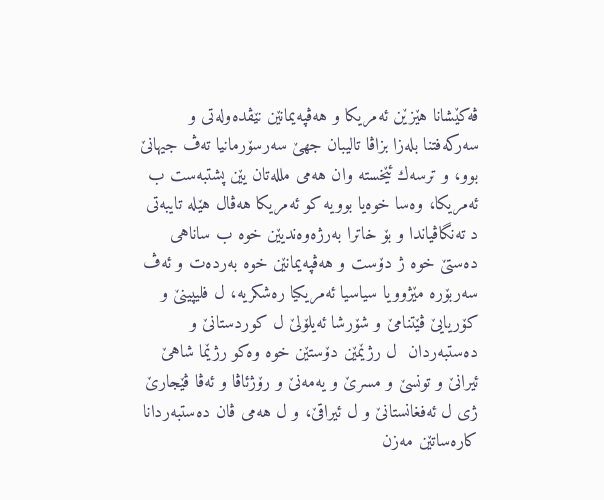ڤه‌كێشانا هێزێن ئه‌مریكا و هه‌ڤپه‌یمانێن نێڤده‌وله‌تی و سه‌ركه‌فتنا بله‌زا بزاڤا تالیبان جهێ سه‌رسۆرمانیا ته‌ڤ جیهانێ بوو، و ترسه‌ك ئێخسته‌ وان هه‌می ملله‌تان یێن پشتبه‌ست ب ئه‌مریكا، وه‌سا خوه‌یا بوویه‌ كو ئه‌مریكا هه‌ڤال هێله‌ تایبه‌تی د ته‌نگاڤیاندا و بۆ خاترا به‌رژه‌وه‌ندیێن خوه‌ ب ساناهی ده‌ستێ خوه‌ ژ دۆست و هه‌ڤپه‌یمانێن خوه‌ به‌رده‌ت و ئه‌ڤ سه‌ربۆره‌ مێژوویا سیاسیا ئه‌مریكیا ره‌شكریه‌، ل فلیپینێ و كۆریایێ ڤێتنامێ و شۆرشا ئه‌یلۆلێ ل كوردستانێ و ده‌ستبه‌ردان  ل رژێمێن دۆستێن خوه‌ وه‌كو رژێما شاهێ ئیرانێ و تونسێ و مسرێ و یه‌مه‌نێ و رۆژئاڤا و ئه‌ڤا ڤێجارێ ژی ل ئه‌فغانستانێ و ل ئیراقێ، و ل هه‌می ڤان ده‌ستبه‌ردانا كاره‌ساتێن مه‌زن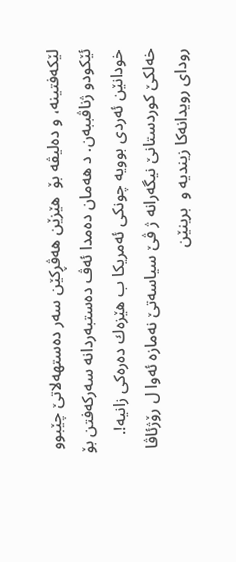لێكه‌فتینه‌، و ده‌لیڤه‌ بۆ  هێزێن هه‌ڤڕكێن سه‌ر ده‌ستهه‌لاتێ چێبوو ئێكودو ژناڤببه‌ن. د هه‌مان ده‌مدا ئه‌ڤ ده‌ستبه‌ردانه‌ سه‌ركه‌فتن بۆ خودانێن ئه‌ردی بوویه‌ چونكی ئه‌مریكا ب هێزه‌ك ده‌ره‌كی زانیه‌!. خه‌لكێ كوردستانێ نیگه‌رانه‌ ژ ڤێ سیاسه‌تێ نه‌مازه‌ ئه‌وا ل رۆژئاڤا رودای رویدانه‌كا زیندیه‌ و  برینێن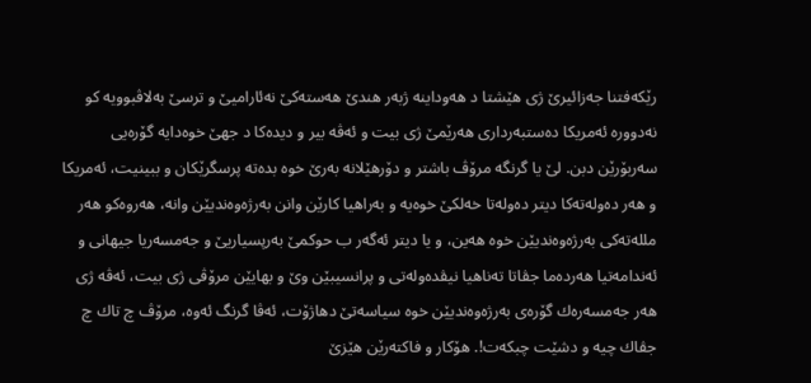رێكه‌فتنا جه‌زائیرێ ژی هێشتا د هه‌وداینه‌ ژبه‌ر هندێ هه‌سته‌كێ نه‌ئارامیێ و ترسێ به‌لاڤبوویه‌ كو نه‌دووره‌ ئه‌مریكا ده‌ستبه‌رداری هه‌رێمێ ژی بیت و ئه‌ڤه‌ بیر و دیده‌كا د جهێ خوه‌دایه‌ گۆره‌یی سه‌ربۆرێن دبن. لێ یا گرنگه‌ مرۆڤ باشتر و دۆرهێلانه‌ به‌رێ خوه‌ بده‌ته‌ پرسگرێكان و ببینیت، ئه‌مریكا و هه‌ر ده‌وله‌ته‌كا دیتر ده‌وله‌تا خه‌لكێ خوه‌یه‌ و به‌راهیا كارێن وانن به‌رژه‌وه‌ندیێن وانه‌، هه‌روه‌كو هه‌ر ملله‌ته‌كی به‌رژه‌وه‌ندیێن خوه‌ هه‌ین، و یا دیتر ئه‌گه‌ر ب حوكمێ به‌رپسیاریێ و جه‌مسه‌ریا جیهانی و ئه‌ندامه‌تیا هه‌رده‌ما جڤاتا ته‌ناهیا نیڤده‌وله‌تی و پرانسیبێن وێ و بهایێن مرۆڤی ژی بیت، ئه‌ڤه‌ ژی هه‌ر جه‌مسه‌ره‌ك گۆره‌ی به‌رژه‌وه‌ندیێن خوه‌ سیاسه‌تێ دهاژۆت، ئه‌ڤا گرنگ ئه‌وه‌، مرۆڤ چ تاك چ جڤاك چیه‌ و دشێت چبكه‌ت!. هۆكار و فاكته‌رێن هێزێ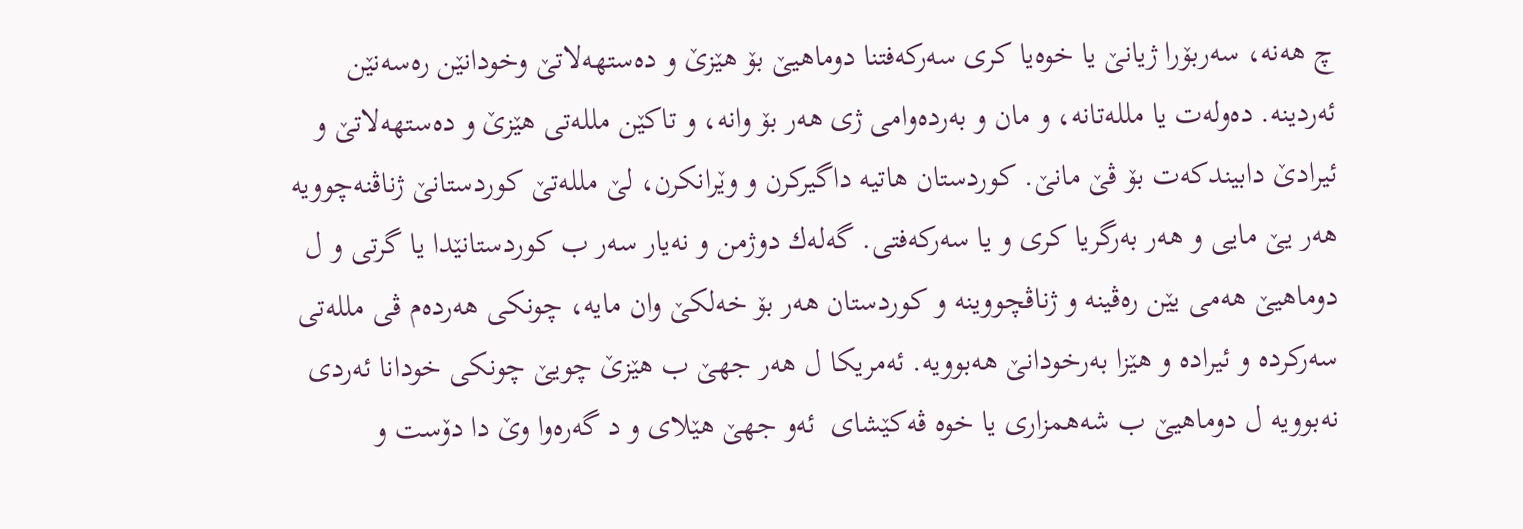چ هه‌نه‌، سه‌ربۆرا ژیانێ یا خوه‌یا كری سه‌ركه‌فتنا دوماهیێ بۆ هێزێ و ده‌ستهه‌لاتێ وخودانێن ره‌سه‌نێن ئه‌ردینه‌. ده‌وله‌ت یا ملله‌تانه‌، و مان و به‌رده‌وامی ژی هه‌ر بۆ وانه‌، و تاكێن ملله‌تی هێزێ و ده‌ستهه‌لاتێ و ئیرادێ دابیندكه‌ت بۆ ڤێ مانێ. كوردستان هاتیه‌ داگیركرن و وێرانكرن، لێ ملله‌تێ كوردستانێ ژناڤنه‌چوویه‌ هه‌ر یێ مایی و هه‌ر به‌رگریا كری و یا سه‌ركه‌فتی. گه‌له‌ك دوژمن و نه‌یار سه‌ر ب كوردستانێدا یا گرتی و ل دوماهیێ هه‌می یێن ره‌ڤینه‌ و ژناڤچووینه‌ و كوردستان هه‌ر بۆ خه‌لكێ وان مایه‌، چونكی هه‌رده‌م ڤی ملله‌تی سه‌ركرده‌ و ئیراده‌ و هێزا به‌رخودانێ هه‌بوویه‌. ئه‌مریكا ل هه‌ر جهێ ب هێزێ چویێ چونكی خودانا ئه‌ردی نه‌بوویه‌ ل دوماهیێ ب شه‌همزاری یا خوه‌ ڤه‌كێشای  ئه‌و جهێ هێلای و د گه‌ره‌وا وێ دا دۆست و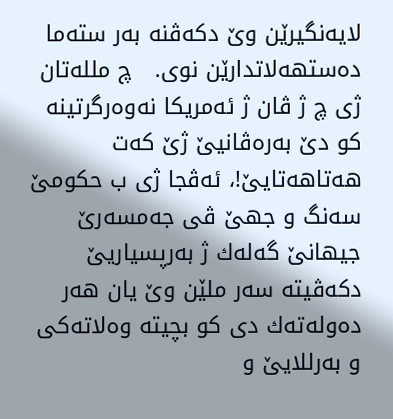لایه‌نگیرێن وێ دكه‌ڤنه‌ به‌ر سته‌ما ده‌ستهه‌لاتدارێن نوی.   چ ملله‌تان ژی چ ژ ڤان ژ ئه‌مریكا نه‌وه‌رگرتینه‌ كو دێ به‌ره‌ڤانیێ ژێ كه‌ت هه‌تاهه‌تایێ!، ئه‌ڤجا ژی ب حكومێ سه‌نگ و جهێ ڤی جه‌مسه‌رێ جیهانێ گه‌له‌ك ژ به‌رپسیاریێ دكه‌ڤیته‌ سه‌ر ملێن وێ یان هه‌ر ده‌وله‌ته‌ك دی كو بچیته‌ وه‌لاته‌كی و به‌رللایێ و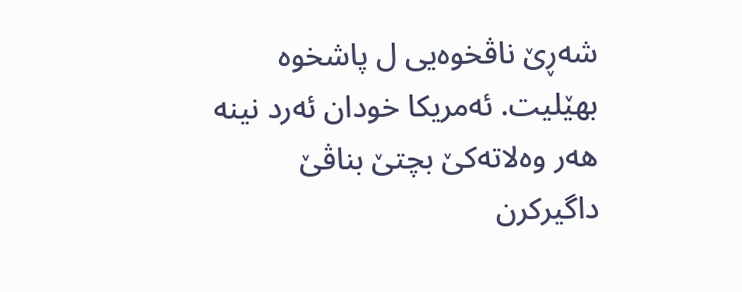شه‌ڕێ ناڤخوه‌یی ل پاشخوه‌ بهێلیت. ئه‌مریكا خودان ئه‌رد نینه‌ هه‌ر وه‌لاته‌كێ بچتێ بناڤێ داگیركرن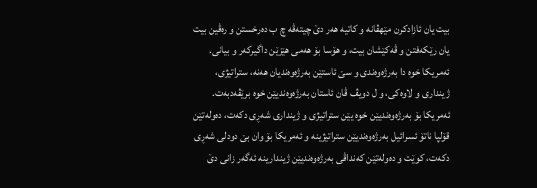بیت یان ئازادكرن مێهڤانه‌ و كاتیه‌ هه‌ر دێ چیته‌ڤه‌ چ ب ده‌رخستن و ره‌ڤین بیت یان رێكه‌فتن و ڤه‌كێشان بیت، و هۆسا بۆ هه‌می هێزێن داگیركه‌ر و بیانی. ئه‌مریكا خوه‌ دا به‌رژه‌وه‌ندى و سێ ئاستێن به‌رژه‌وه‌ندیان هه‌نه‌، ستراتیژی، ژینداری و لاوه‌كی، و ل دویڤ ڤان ئاستان به‌رژه‌وه‌ندیێن خوه‌ برێڤه‌دبه‌ت. ئه‌مریكا بۆ به‌رژه‌وه‌ندیێن خوه‌ یێن ستراتیژی و ژینداری شه‌ڕی دكه‌ت، ده‌وله‌تێن قۆلپا ناتۆ ئسرائیل به‌رژه‌وه‌ندیێن ستراتیژینه‌ و ئه‌مریكا بۆ وان بێ دودلی شه‌ڕی دكه‌ت، كوێت و ده‌وله‌تێن كه‌نداڤی به‌رژه‌وه‌ندیێن ژیندارینه‌ ئه‌گه‌ر زانی دێ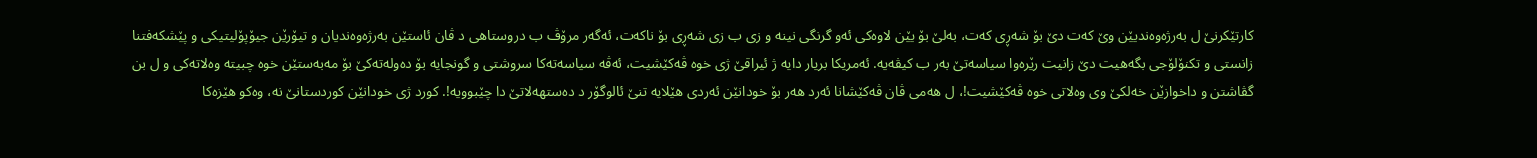كارتێكرنێ ل به‌رژه‌وه‌ندیێن وێ كه‌ت دێ بۆ شه‌ڕی كه‌ت، به‌لێ بۆ یێن لاوه‌كی ئه‌و گرنگی نینه‌ و زی ب زی شه‌ڕی بۆ ناكه‌ت، ئه‌گه‌ر مرۆڤ ب دروستاهی د ڤان ئاستێن به‌رژه‌وه‌ندیان و تیۆرێن جیۆپۆلیتیكی و پێشكه‌فتنا زانستی و تكنۆلۆجی بگه‌هیت دێ زانیت رێره‌وا سیاسه‌تێ به‌ر ب كیڤه‌یه‌. ئه‌مریكا بریار دایه‌ ژ ئیراقێ ژی خوه‌ ڤه‌كێشیت، ئه‌ڤه‌ سیاسه‌ته‌كا سروشتی و گونجایه‌ بۆ ده‌وله‌ته‌كێ بۆ مه‌به‌ستێن خوه‌ چبیته‌ وه‌لاته‌كی و ل بن گڤاشتن و داخوازێن خه‌لكێ وی وه‌لاتی خوه‌ ڤه‌كێشیت!، ل هه‌می ڤان ڤه‌كێشانا ئه‌رد هه‌ر بۆ خودانێن ئه‌ردی هێلایه‌ تنێ ئالوگۆر د ده‌ستهه‌لاتێ دا چێبوویه‌!. كورد ژی خودانێن كوردستانێ نه‌، وه‌كو هێزه‌كا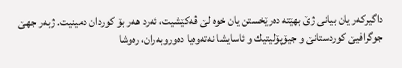داگیركه‌ر یان بیانی ژێ بهێته‌ ده‌رێخستن یان خوه‌ لێ ڤه‌كێشیت، ئه‌رد هه‌ر بۆ كوردان دمینیت. ژبه‌ر جهێ جوگرافیێ كوردستانێ و جیۆپۆلیتیك و ئاسایشا نه‌ته‌وه‌یا ده‌وروبه‌ران، ره‌وشا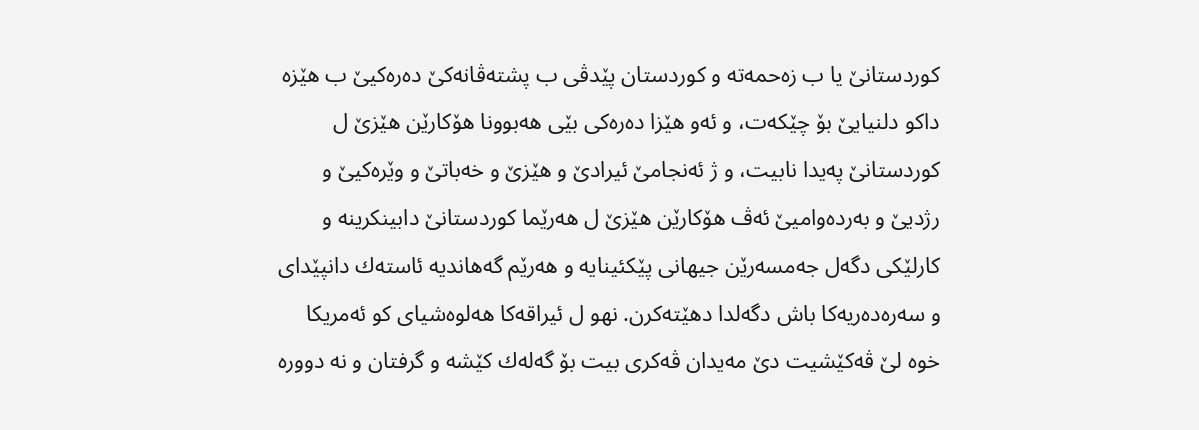كوردستانێ یا ب زه‌حمه‌ته‌ و كوردستان پێدڤی ب پشته‌ڤانه‌كێ ده‌ره‌كیێ ب هێزه‌ داكو دلنیایێ بۆ چێكه‌ت، و ئه‌و هێزا ده‌ره‌كی بێی هه‌بوونا هۆكارێن هێزێ ل كوردستانێ په‌یدا نابیت، و ژ ئه‌نجامێ ئیرادێ و هێزێ و خه‌باتێ و وێره‌كیێ و رژدیێ و به‌رده‌وامیێ ئه‌ڤ هۆكارێن هێزێ ل هه‌رێما كوردستانێ دابینكرینه‌ و كارلێكی دگه‌ل جه‌مسه‌رێن جیهانی پێكئینایه‌ و هه‌رێم گه‌هاندیه‌ ئاسته‌ك دانپێدای و سه‌ره‌ده‌ریه‌كا باش دگه‌لدا دهێته‌كرن. نهو ل ئیراقه‌كا هه‌لوه‌شیای كو ئه‌مریكا خوه‌ لێ ڤه‌كێشیت دێ مه‌یدان ڤه‌كری بیت بۆ گه‌له‌ك كێشه‌ و گرفتان و نه‌ دووره‌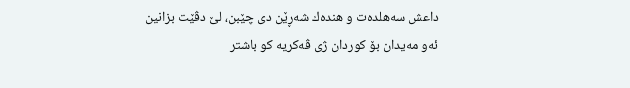داعش سه‌هلده‌ت و هنده‌ك شه‌ڕێن دی چێبن، لێ دڤێت بزانین ئه‌و مه‌یدان بۆ كوردان ژی ڤه‌كریه‌ كو باشتر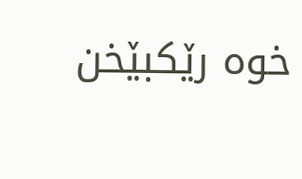خوه‌ رێكبێخن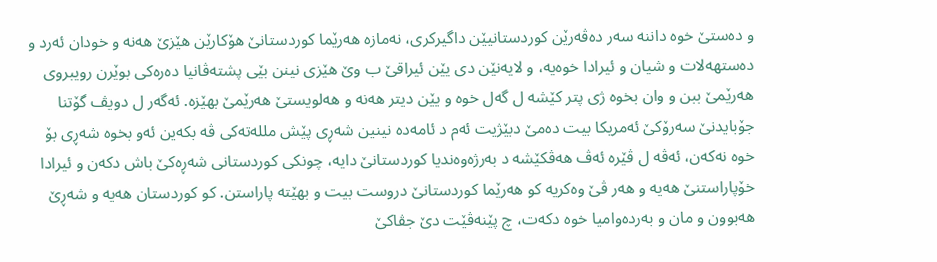و ده‌ستێ خوه‌ داننه‌ سه‌ر ده‌ڤه‌رێن كوردستانیێن داگیركری، نه‌مازه‌ هه‌رێما كوردستانێ هۆكارێن هێزێ هه‌نه‌ و خودان ئه‌رد و ده‌ستهه‌لات و شیان و ئیرادا خوه‌یه‌، و لایه‌نێن دی یێن ئیراقێ ب وێ هێزی نینن بێی پشته‌ڤانیا ده‌ره‌كی بوێرن رویبروی هه‌رێمێ ببن و وان بخوه‌ ژی پتر كێشه‌ ل گه‌ل خوه‌ و یێن دیتر هه‌نه‌ و هه‌لویستێ هه‌رێمێ بهێزه‌. ئه‌گه‌ر ل دویڤ گۆتنا جۆبایدنێ سه‌رۆكێ ئه‌مریكا بیت ده‌مێ دبێژیت ئه‌م د ئامه‌ده‌ نینین شه‌ڕی پێش ملله‌ته‌كی ڤه‌ بكه‌ین ئه‌و بخوه‌ شه‌ڕی بۆ خوه‌ نه‌كه‌ن، ئه‌ڤه‌ ل ڤێره‌ ئه‌ڤ هه‌ڤكێشه‌ د به‌رژه‌وه‌ندیا كوردستانێ دایه‌، چونكی كوردستانی شه‌ڕه‌كێ باش دكه‌ن و ئیرادا خۆپاراستنێ هه‌یه‌ و هه‌ر ڤێ وه‌كریه‌ كو هه‌رێما كوردستانێ دروست بیت و بهێته‌ پاراستن. كو كوردستان هه‌یه‌ و شه‌ڕێ هه‌بوون و مان و به‌رده‌وامیا خوه‌ دكه‌ت، چ پێنه‌ڤێت دێ جڤاكێ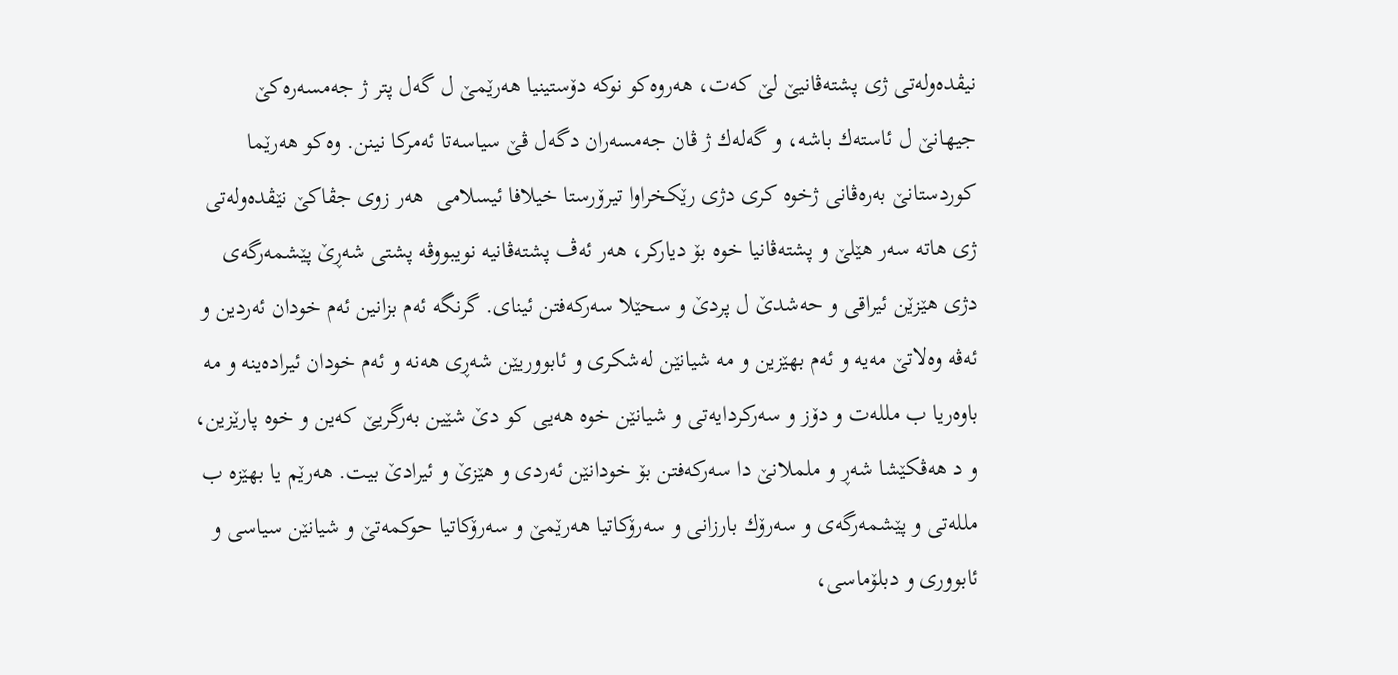نیڤده‌وله‌تی ژی پشته‌ڤانیێ لێ كه‌ت، هه‌روه‌كو نوكه‌ دۆستینیا هه‌رێمێ ل گه‌ل پتر ژ جه‌مسه‌ره‌كێ جیهانێ ل ئاسته‌ك باشه‌، و گه‌له‌ك ژ ڤان جه‌مسه‌ران دگه‌ل ڤێ سیاسه‌تا ئه‌مركا نینن. وه‌كو هه‌رێما كوردستانێ به‌ره‌ڤانی ژخوه‌ كری دژی رێكخراوا تیرۆرستا خیلافا ئیسلامی  هه‌ر زوی جڤاكێ نێڤده‌وله‌تی ژی هاته‌ سه‌ر هێلێ و پشته‌ڤانیا خوه‌ بۆ دیاركر، هه‌ر ئه‌ڤ پشته‌ڤانیه‌ نویبووڤه‌ پشتی شه‌ڕێ پێشمه‌رگه‌ی دژی هێزێن ئیراقی و حه‌شدێ ل پردێ و سحێلا سه‌ركه‌فتن ئینای. گرنگه‌ ئه‌م بزانین ئه‌م خودان ئه‌ردین و ئه‌ڤه‌ وه‌لاتێ مه‌یه‌ و ئه‌م بهێزین و مه‌ شیانێن له‌شكری و ئابووریێن شه‌ڕی هه‌نه‌ و ئه‌م خودان ئیراده‌ینه‌ و مه‌ باوه‌ریا ب ملله‌ت و دۆز و سه‌ركردایه‌تی و شیانێن خوه‌ هه‌یی كو دێ شێین به‌رگریێ كه‌ین و خوه‌ پارێزین، و د هه‌ڤكێشا شه‌ڕ و ململانێ دا سه‌ركه‌فتن بۆ خودانێن ئه‌ردی و هێزێ و ئیرادێ بیت. هه‌رێم یا بهێزه‌ ب ملله‌تی و پێشمه‌رگه‌ی و سه‌رۆك بارزانی و سه‌رۆكاتیا هه‌رێمێ و سه‌رۆكاتیا حوكمه‌تێ و شیانێن سیاسی و ئابووری و دبلۆماسی،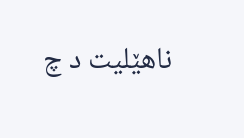ناهێلیت د چ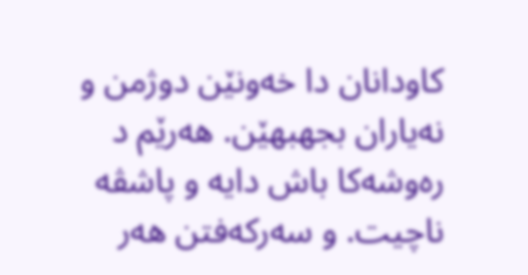كاودانان دا خه‌ونێن دوژمن و نه‌یاران بجهبهێن. هه‌رێم د ره‌وشه‌كا باش دایه‌ و پاشڤه‌ ناچیت. و سه‌ركه‌فتن هه‌ر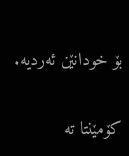بۆ خودانێن ئه‌ردیه‌.

کۆمێنتا تە